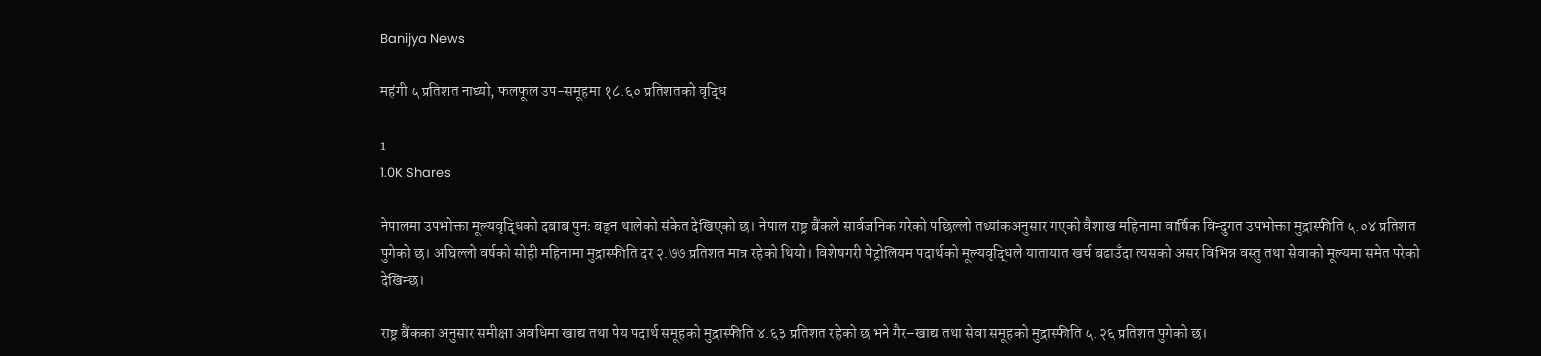Banijya News

महंगी ५ प्रतिशत नाघ्यो, फलफूल उप-समूहमा १८.६० प्रतिशतको वृद्धि

1
1.0K Shares

नेपालमा उपभोक्ता मूल्यवृद्धिको दबाब पुनः बढ्न थालेको संकेत देखिएको छ। नेपाल राष्ट्र बैंकले सार्वजनिक गरेको पछिल्लो तथ्यांकअनुसार गएको वैशाख महिनामा वार्षिक विन्दुगत उपभोक्ता मुद्रास्फीति ५.०४ प्रतिशत पुगेको छ। अघिल्लो वर्षको सोही महिनामा मुद्रास्फीति दर २.७७ प्रतिशत मात्र रहेको थियो। विशेषगरी पेट्रोलियम पदार्थको मूल्यवृद्धिले यातायात खर्च बढाउँदा त्यसको असर विभिन्न वस्तु तथा सेवाको मूल्यमा समेत परेको देखिन्छ।

राष्ट्र बैंकका अनुसार समीक्षा अवधिमा खाद्य तथा पेय पदार्थ समूहको मुद्रास्फीति ४.६३ प्रतिशत रहेको छ भने गैर–खाद्य तथा सेवा समूहको मुद्रास्फीति ५.२६ प्रतिशत पुगेको छ।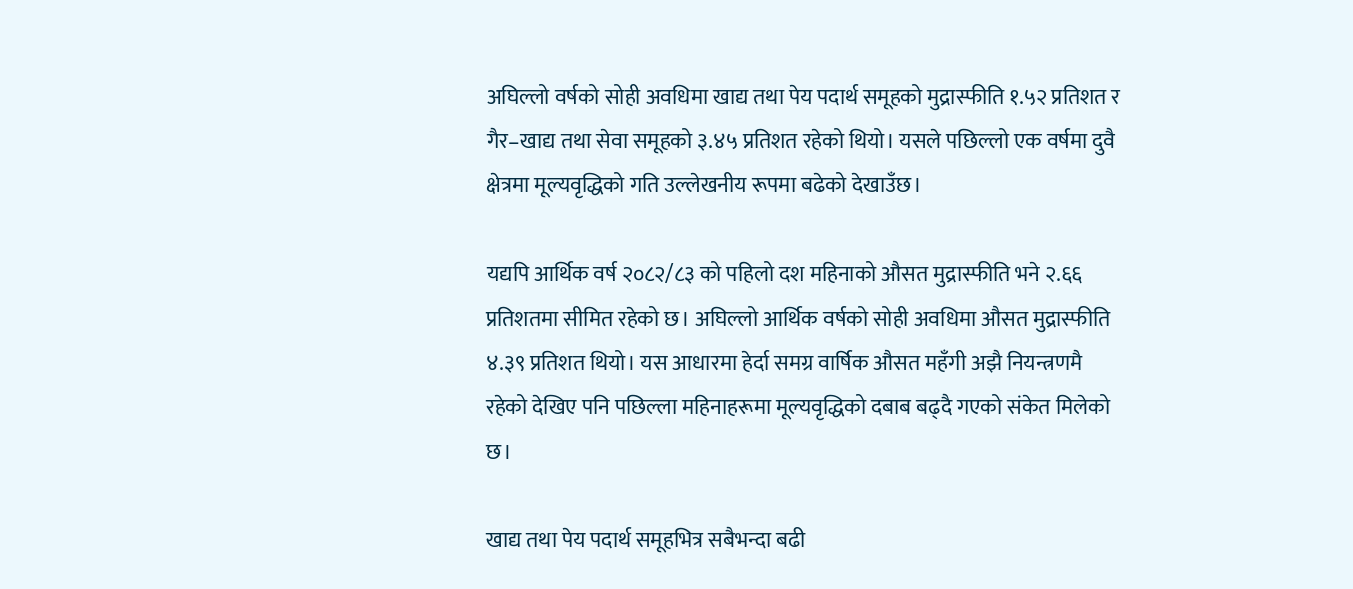अघिल्लो वर्षको सोही अवधिमा खाद्य तथा पेय पदार्थ समूहको मुद्रास्फीति १.५२ प्रतिशत र गैर–खाद्य तथा सेवा समूहको ३.४५ प्रतिशत रहेको थियो। यसले पछिल्लो एक वर्षमा दुवै क्षेत्रमा मूल्यवृद्धिको गति उल्लेखनीय रूपमा बढेको देखाउँछ।

यद्यपि आर्थिक वर्ष २०८२/८३ को पहिलो दश महिनाको औसत मुद्रास्फीति भने २.६६ प्रतिशतमा सीमित रहेको छ। अघिल्लो आर्थिक वर्षको सोही अवधिमा औसत मुद्रास्फीति ४.३९ प्रतिशत थियो। यस आधारमा हेर्दा समग्र वार्षिक औसत महँगी अझै नियन्त्रणमै रहेको देखिए पनि पछिल्ला महिनाहरूमा मूल्यवृद्धिको दबाब बढ्दै गएको संकेत मिलेको छ।

खाद्य तथा पेय पदार्थ समूहभित्र सबैभन्दा बढी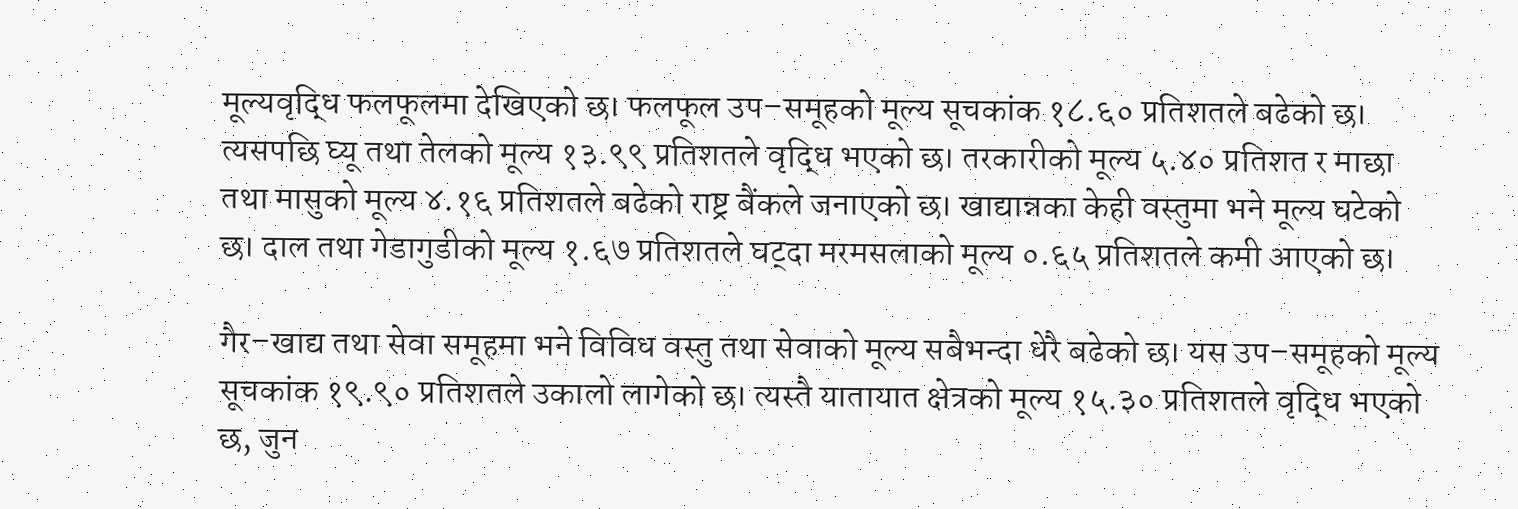मूल्यवृद्धि फलफूलमा देखिएको छ। फलफूल उप–समूहको मूल्य सूचकांक १८.६० प्रतिशतले बढेको छ। त्यसपछि घ्यू तथा तेलको मूल्य १३.९९ प्रतिशतले वृद्धि भएको छ। तरकारीको मूल्य ५.४० प्रतिशत र माछा तथा मासुको मूल्य ४.१६ प्रतिशतले बढेको राष्ट्र बैंकले जनाएको छ। खाद्यान्नका केही वस्तुमा भने मूल्य घटेको छ। दाल तथा गेडागुडीको मूल्य १.६७ प्रतिशतले घट्दा मरमसलाको मूल्य ०.६५ प्रतिशतले कमी आएको छ।

गैर–खाद्य तथा सेवा समूहमा भने विविध वस्तु तथा सेवाको मूल्य सबैभन्दा धेरै बढेको छ। यस उप–समूहको मूल्य सूचकांक १९.९० प्रतिशतले उकालो लागेको छ। त्यस्तै यातायात क्षेत्रको मूल्य १५.३० प्रतिशतले वृद्धि भएको छ, जुन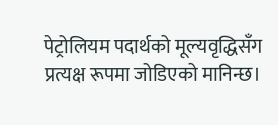पेट्रोलियम पदार्थको मूल्यवृद्धिसँग प्रत्यक्ष रूपमा जोडिएको मानिन्छ।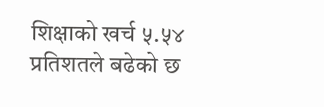शिक्षाको खर्च ५.५४ प्रतिशतले बढेको छ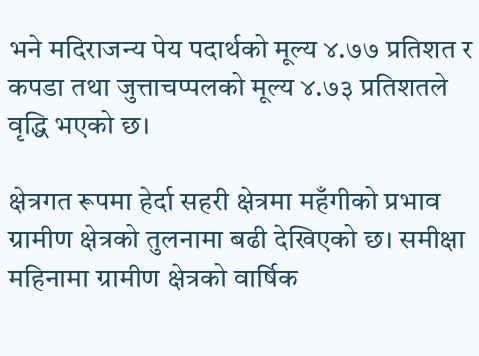भने मदिराजन्य पेय पदार्थको मूल्य ४.७७ प्रतिशत र कपडा तथा जुत्ताचप्पलको मूल्य ४.७३ प्रतिशतले वृद्धि भएको छ।

क्षेत्रगत रूपमा हेर्दा सहरी क्षेत्रमा महँगीको प्रभाव ग्रामीण क्षेत्रको तुलनामा बढी देखिएको छ। समीक्षा महिनामा ग्रामीण क्षेत्रको वार्षिक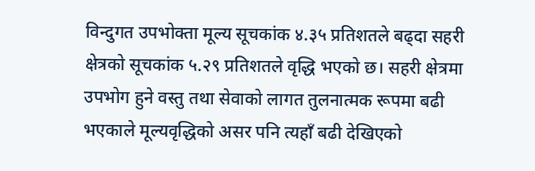विन्दुगत उपभोक्ता मूल्य सूचकांक ४.३५ प्रतिशतले बढ्दा सहरी क्षेत्रको सूचकांक ५.२९ प्रतिशतले वृद्धि भएको छ। सहरी क्षेत्रमा उपभोग हुने वस्तु तथा सेवाको लागत तुलनात्मक रूपमा बढी भएकाले मूल्यवृद्धिको असर पनि त्यहाँ बढी देखिएको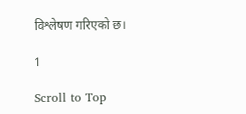विश्लेषण गरिएको छ।

1

Scroll to Top